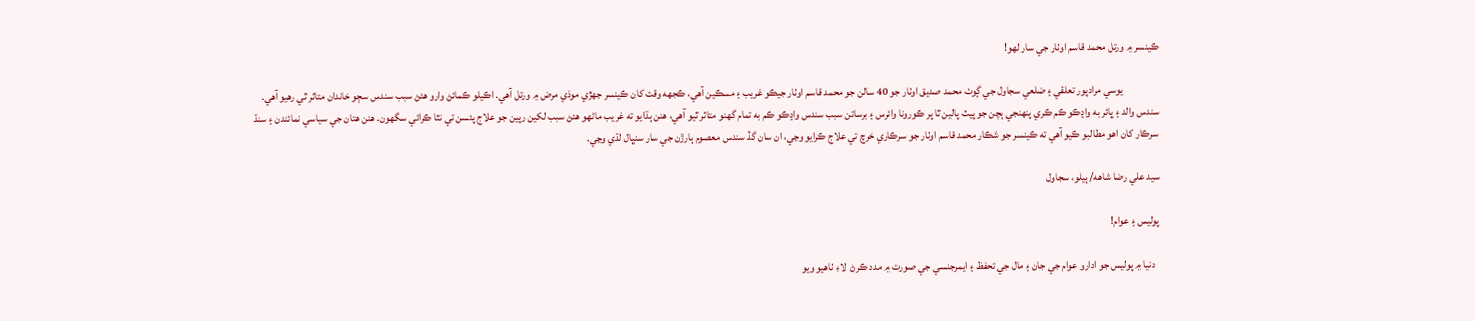ڪينسر ۾ ورتل محمد قاسم اوٺار جي سار لهو!

                 يوسي مرادپور تعلقي ۽ ضلعي سجاول جي ڳوٺ محمد صديق اوٺار جو 40 سالن جو محمد قاسم اوٺار جيڪو غريب ۽ مسڪين آهي، ڪجهه وقت کان ڪينسر جهڙي موذي مرض ۾ ورتل آهي. اڪيلو ڪمائڻ وارو هئڻ سبب سندس سڄو خاندان متاثر ٿي رهيو آهي. سندس والد ۽ ڀائر به واڍڪو ڪم ڪري پنهنجي ٻچن جو پيٽ پالين ٿا پر ڪورونا وائرس ۽ برساتن سبب سندس واڍڪو ڪم به تمام گھنو متاثر ٿيو آهي، هنن ٻڌايو ته غريب ماڻهو هئڻ سبب لکين رپين جو علاج پئسن تي نٿا ڪرائي سگهون. هنن هتان جي سياسي نمائندن ۽ سنڌ سرڪار کان اهو مطالبو ڪيو آهي ته ڪينسر جو شڪار محمد قاسم اوٺار جو سرڪاري خرچ تي علاج ڪرايو وڃي، ان سان گڏ سندس معصوم ٻارڙن جي سار سنڀال لڌي وڃي.

سيد علي رضا شاهه/ ٻيلو، سجاول

پوليس ۽ عوام!

  دنيا ۾ پوليس جو ادارو عوام جي جان ۽ مال جي تحفظ ۽ ايمرجنسي جي صورت ۾ مدد ڪرڻ  لاءِ ٺاھيو ويو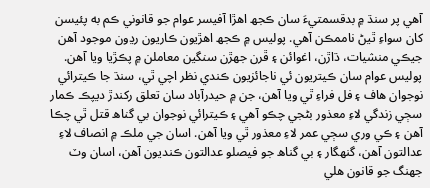آھي پر سنڌ ۾ بدقسمتيءَ سان ڪجھ اھڙا آفيسر عوام جو قانوني ڪم به پئيسن کان سواءِ ٿيڻ ناممڪن آھي. پوليس ۾ ڪجھ اهڙيون ڪاريون رڍون موجود آھن جيڪي منشيات، ڌاڙن، اغوائن ۽ ڦرن جھڙن سنگين معاملن ۾ پڪڙيا ويا آھن. پوليس عوام سان ڪيتريون ئي ناجائزيون ڪندي نظر اچي ٿي، سنڌ جا ڪيترائي نوجوان ھاف ۽ فل فراءِ ٿي ويا آھن، جن ۾ حيدرآباد سان تعلق رکندڙ ديپڪ ڪمار سڄي زندگي لاءِ معذور بڻجي چڪو آھي ۽ ڪيترائي نوجوان بي گناھ قتل ٿي چڪا آھن ۽ ڪي وري سڄي عمر لاءِ معذور ٿي ويا آھن. اسان جي ملڪ ۾ انصاف لاءِ عدالتون آھن، گنھگار ۽ بي گناھ جو فيصلو عدالتون ڪنديون آھن، اسان وٽ جھنگ جو قانون ھلي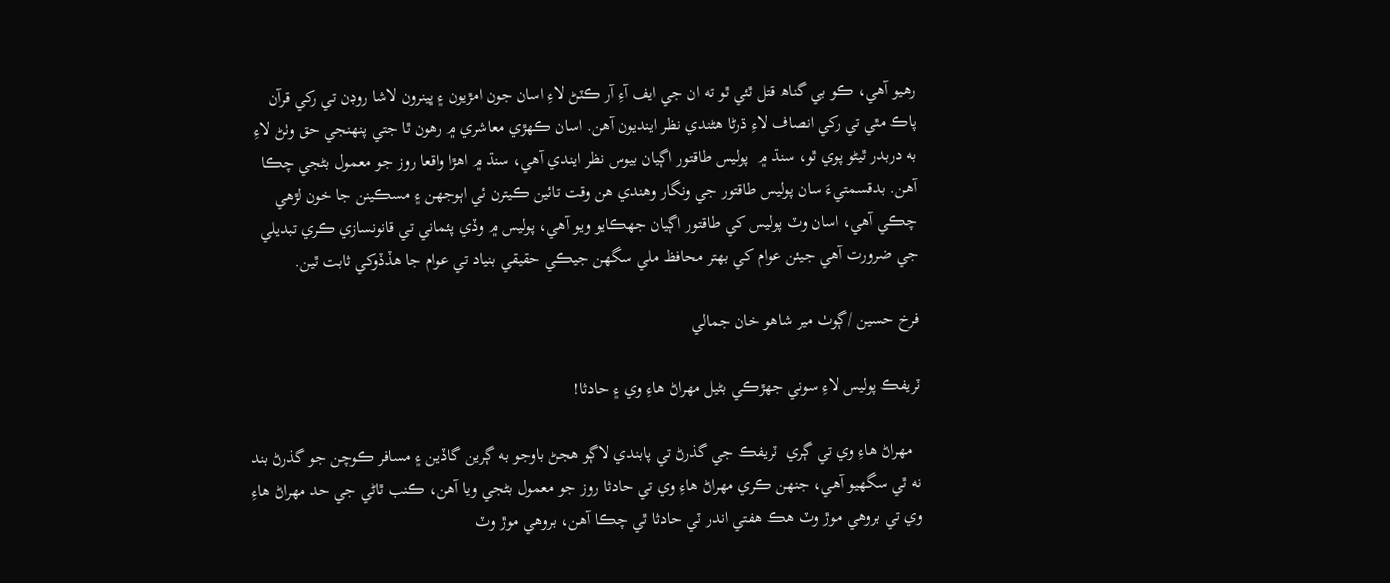رھيو آھي، ڪو بي گناھ قتل ٿئي ٿو ته ان جي ايف آءِ آر ڪٽڻ لاءِ اسان جون امڙيون ۽ ڀينرون لاشا روڊن تي رکي قرآن پاڪ مٿي تي رکي انصاف لاءِ ڌرڻا ھڻندي نظر اينديون آھن. اسان ڪھڙي معاشري ۾ رھون ٿا جتي پنھنجي حق وٺڻ لاءِ به دربدر ٿيڻو پوي ٿو، سنڌ ۾  پوليس طاقتور اڳيان بيوس نظر ايندي آھي، سنڌ ۾ اهڙا واقعا روز جو معمول بڻجي چڪا آھن. بدقسمتيءَ سان پوليس طاقتور جي ونگار وھندي ھن وقت تائين ڪيترن ئي اٻوجھن ۽ مسڪينن جا خون لڙھي چڪي آھي، اسان وٽ پوليس کي طاقتور اڳيان جھڪايو ويو آھي، پوليس ۾ وڏي پئماني تي قانونسازي ڪري تبديلي جي ضرورت آھي جيئن عوام کي بھتر محافظ ملي سگھن جيڪي حقيقي بنياد تي عوام جا ھڏڏوکي ثابت ٿين.

فرخ حسين /ڳوٺ مير شاھو خان جمالي

ٽريفڪ پوليس لاءِ سوني جھڙڪي بڻيل مهراڻ هاءِ وي ۽ حادثا!

  مھراڻ ھاءِ وي تي ڳري  ٽريفڪ جي گذرڻ تي پابندي لاڳو ھجڻ باوجو به ڳرين گاڏين ۽ مسافر ڪوچن جو گذرڻ بند نه ٿي سگھيو آهي، جنھن ڪري مهراڻ هاءِ وي تي حادثا روز جو معمول بڻجي ويا آھن، ڪنب ٿاڻي جي حد مھراڻ ھاءِ وي تي بروھي موڙ وٽ ھڪ ھفتي اندر ٽي حادثا ٿي چڪا آھن، بروھي موڙ وٽ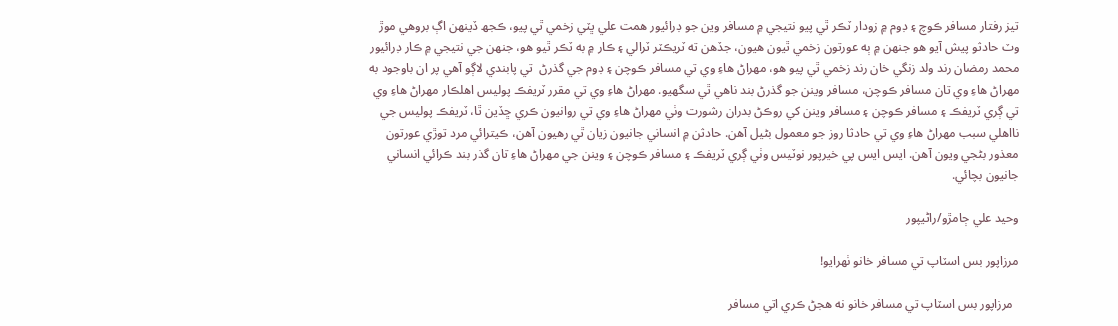تيز رفتار مسافر ڪوچ ۽ ڊوم ۾ زودار ٽڪر ٿي پيو نتيجي ۾ مسافر وين جو ڊرائيور ھمت علي ڀٽي زخمي ٿي پيو، ڪجھ ڏينھن اڳ بروھي موڙ وٽ حادثو پيش آيو ھو جنھن ۾ ٻه عورتون زخمي ٿيون ھيون، جڏهن ته ٽريڪٽر ٽرالي ۽ ڪار ۾ به ٽڪر ٿيو ھو، جنهن جي نتيجي ۾ ڪار ڊرائيور محمد رمضان رند ولد زنگي خان رند زخمي ٿي پيو ھو، مھراڻ ھاءِ وي تي مسافر ڪوچن ۽ ڊوم جي گذرڻ  تي پابندي لاڳو آھي پر ان باوجود به مھراڻ ھاءِ وي تان مسافر ڪوچن، مسافر وينن جو گذرڻ بند ناھي ٿي سگھيو. مھراڻ ھاءِ وي تي مقرر ٽريفڪ پوليس اھلڪار مھراڻ ھاءِ وي تي ڳري ٽريفڪ ۽ مسافر ڪوچن ۽ مسافر وينن کي روڪڻ بدران رشورت وٺي مھراڻ ھاءِ وي تي روانيون ڪري ڇڏين ٿا، ٽريفڪ پوليس جي نااھلي سبب مھراڻ ھاءِ وي تي حادثا روز جو معمول بڻيل آھن. حادثن ۾ انساني جانيون زيان ٿي رھيون آھن، ڪيترائي مرد توڙي عورتون معذور بڻجي ويون آھن. ايس ايس پي خيرپور نوٽيس وٺي ڳري ٽريفڪ ۽ مسافر ڪوچن ۽ وينن جي مھراڻ ھاءِ تان گذر بند ڪرائي انساني جانيون بچائي.

وحيد علي ڄامڙو/راڻيپور

مرزاپور بس اسٽاپ تي مسافر خانو ٺهرايو!

  مرزاپور بس اسٽاپ تي مسافر خانو نه هجڻ ڪري اتي مسافر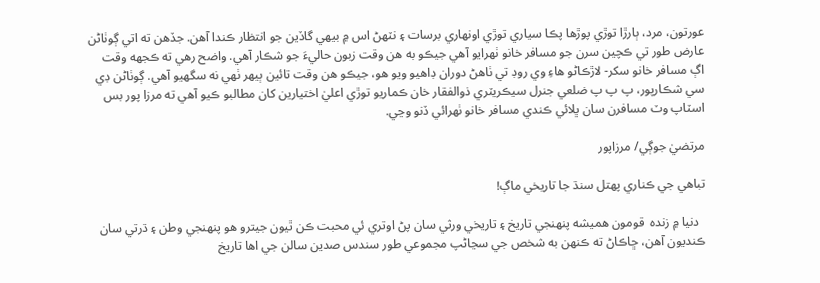عورتون، مرد، ٻارڙا توڙي پوڙها پڪا سياري توڙي اونهاري برسات ۽ نٽهڻ اس ۾ بيھي گاڏين جو انتظار ڪندا آهن. جڏهن ته اتي ڳوٺاڻن عارض طور تي ڪچين سرن جو مسافر خانو ٺهرايو آهي جيڪو به هن وقت زبون حاليءَ جو شڪار آهي. واضح رهي ته ڪجهه وقت اڳ مسافر خانو سکر- لاڙڪاڻو هاءِ وي روڊ تي ٺاهڻ دوران ڊاهيو ويو هو، جيڪو هن وقت تائين ٻيهر ٺهي نه سگهيو آهي. ڳوٺاڻن ڊي سي شڪارپور، پ پ پ ضلعي جنرل سيڪريٽري ذوالفقار خان ڪماريو توڙي اعليٰ اختيارين کان مطالبو ڪيو آهي ته مرزا پور بس اسٽاپ وٽ مسافرن سان ڀلائي ڪندي مسافر خانو ٺهرائي ڏنو وڃي.

مرتضيٰ جوڳي/ مرزاپور

تباهي جي ڪناري پھتل سنڌ جا تاريخي ماڳ!

  دنيا ۾ زنده  قومون ھميشه پنهنجي تاريخ ۽ تاريخي ورثي سان پڻ اوتري ئي محبت ڪن ٿيون جيترو ھو پنهنجي وطن ۽ ڌرتي سان ڪنديون آهن، ڇاڪاڻ ته ڪنهن به شخص جي سڃاڻپ مجموعي طور سندس صدين سالن جي اھا تاريخ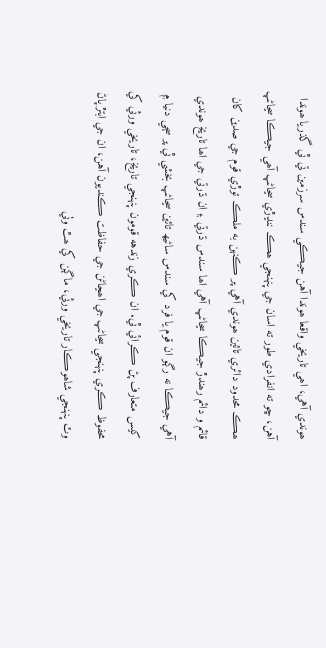ھوندي آهي، اھي تاريخي واقعا ھوندا آهن جيڪي سندس سرزمين تي ٿي گذريا ھوندا آهن، ڇو ته انفرادي طور ته اسان جي پنهنجي ھڪ ننڍڙي سڃاڻپ آھي جيڪا سڃاڻپ ھڪ محدود دائري تائين ھوندي آهي پر ڪنهن به ملڪ توڙي قوم جي صدين کان قائم و دائم رھندڙ جيڪا سڃاڻپ آهي اھا سندس ڌرتي ۽ ان ڌرتي جي اھا تاريخ ھوندي آهي جيڪا نه رڳو ان قوم يا فرد کي سندس ساڻيھ تائين سڃاڻپ بخشي ٿي پر سڄي دنيا ۾ کيس متعارف پڻ ڪرائي ٿي. ان ڪري زندهه قومون پنهنجي تاريخ، تاريخي ورثي کي محفوظ ڪري پنهنجي سڃاڻپ جي اھڃاڻن جي حفاظت ڪنديون آهن، ان جي ابتڙ پاڻ وٽ پنهنجي شاھوڪار تاريخي ورثي، ماڳن کي ھٿ وٺي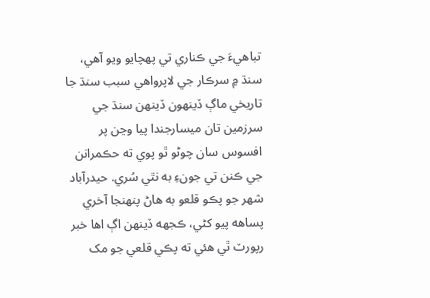تباهيءَ جي ڪناري تي پھچايو ويو آهي، سنڌ ۾ سرڪار جي لاپرواھي سبب سنڌ جا تاريخي ماڳ ڏينهون ڏينهن سنڌ جي سرزمين تان ميسارجندا پيا وڃن پر افسوس سان چوڻو ٿو پوي ته حڪمرانن جي ڪنن تي جونءِ به نٿي سُري. حيدرآباد شھر جو پڪو قلعو به ھاڻ پنهنجا آخري پساهه پيو کڻي، ڪجهه ڏينهن اڳ اھا خبر رپورٽ ٿي ھئي ته پڪي قلعي جو مک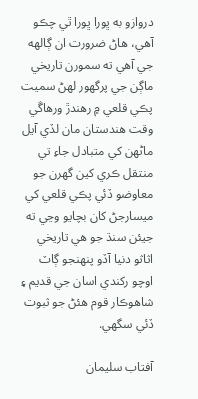دروازو به ڀورا ڀورا ٿي چڪو آهي، ھاڻ ضرورت ان ڳالهه جي آهي ته سمورن تاريخي ماڳن جي پرگھور لھڻ سميت پڪي قلعي ۾ رھندڙ ورھاڱي وقت ھندستان مان لڏي آيل ماڻهن کي متبادل جاءِ تي منتقل ڪري کين گھرن جو معاوضو ڏئي پڪي قلعي کي ميسارجڻ کان بچايو وڃي ته جيئن سنڌ جو ھي تاريخي اثاثو دنيا آڏو پنهنجو ڳاٽ اوچو رکندي اسان جي قديم ۽ شاھوڪار قوم ھئڻ جو ثبوت ڏئي سگهي.

آفتاب سليمان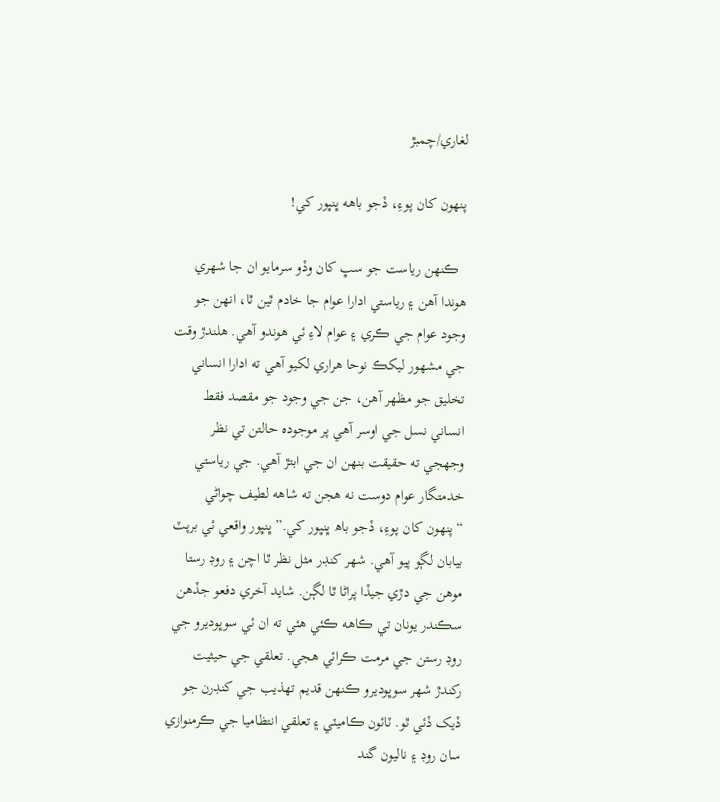لغاري/چمبڙ

پنهون کان پوءِ، ڏجو باھه ڀنڀور کي!

  ڪنهن رياست جو سڀ کان وڏو سرمايو ان جا شهري هوندا آھن ۽ رياستي ادارا عوام جا خادم ٿين ٿا، انهن جو وجود عوام جي ڪري ۽ عوام لاءِ ئي هوندو آهي. هلندڙ وقت جي مشهور ليکڪ نوحا هراري لکيو آهي ته ادارا انساني تخليق جو مظهر آھن، جن جي وجود جو مقصد فقط انساني نسل جي اوسر آهي پر موجوده حالتن تي نظر وجهجي ته حقيقت بنهن ان جي ابتڙ آهي. جي رياستي خدمتگار عوام دوست نه هجن ته شاهه لطيف چواڻي “پنهون کان پوءِ، ڏجو باھ ڀنڀور کي.” ڀنڀور واقعي ئي برپٽ بيابان لڳو پيو آهي. شهر کنڊر مثل نظر ٿا اچن ۽ روڊ رستا موهن جي دڙي جيڏا پراڻا ٿا لڳن. شايد آخري دفعو جڏھن سڪندر يونان تي ڪاهه ڪئي هئي ته ان ئي سوڀوديرو جي روڊ رستن جي مرمت ڪرائي ھجي. تعلقي جي حيثيت رکندڙ شهر سوڀوديرو ڪنهن قديم تهذيب جي کنڊرن جو ڏيک ڏئي ٿو. ٽائون ڪاميٽي ۽ تعلقي انتظاميا جي ڪرمنوازي سان روڊ ۽ ناليون گند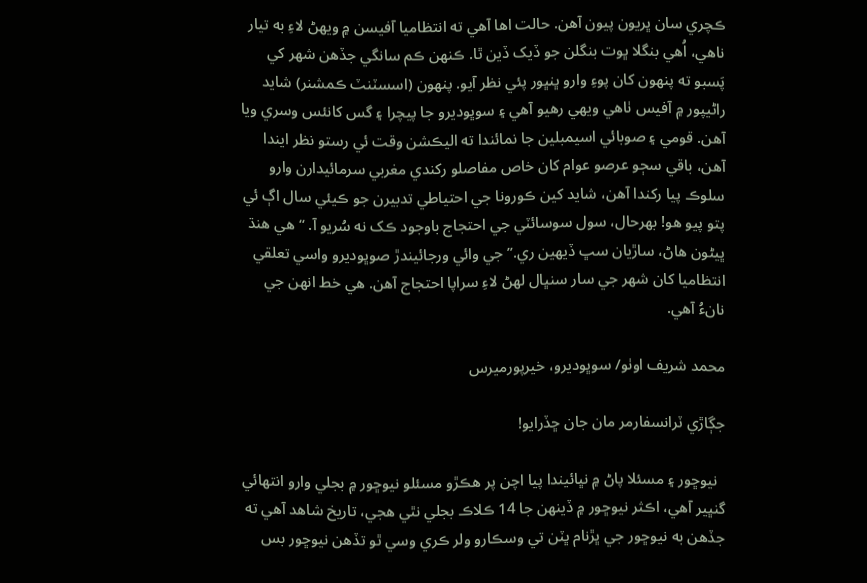ڪچري سان ڀريون پيون آهن. حالت اها آهي ته انتظاميا آفيسن ۾ ويهڻ لاءِ به تيار ناهي، اُهي بنگلا ڀوت بنگلن جو ڏيک ڏين ٿا. ڪنهن ڪم سانگي جڏھن شھر کي پَسبو ته پنهون کان پوءِ وارو ڀنڀور پئي نظر آيو. پنهون (اسسٽنٽ ڪمشنر) شايد راڻيپور ۾ آفيس ٺاهي ويهي رهيو آهي ۽ سوڀوديرو جا پيچرا ۽ گس کانئس وسري ويا آھن. قومي ۽ صوبائي اسيمبلين جا نمائندا ته اليڪشن وقت ئي رستو نظر ايندا آهن، باقي سڄو عرصو عوام کان خاص مفاصلو رکندي مغربي سرمائيدارن وارو سلوڪ پيا رکندا آهن، شايد کين ڪورونا جي احتياطي تدبيرن جو ڪيئي سال اڳ ئي پتو پيو هو! بهرحال، سول سوسائٽي جي احتجاج باوجود ڪک نه سُريو آ. “هي هنڌ ڀيڻون هاڻ، ساڙيان سڀ ڏيهين ري.” جي وائي ورجائيندڙ صوڀوديرو واسي تعلقي انتظاميا کان شهر جي سار سنڀال لهڻ لاءِ سراپا احتجاج آھن. هي خط انهن جي نانءُ آهي.

محمد شريف اوٺو/ سوڀوديرو، خيرپورميرس

جڳاڙي ٽرانسفارمر مان جان ڇڏرايو!

  نيوڇور ۽ مسئلا پاڻ ۾ نڀائيندا پيا اچن پر هڪڙو مسئلو نيوڇور ۾ بجلي وارو انتهائي گنڀير آهي، اڪثر نيوڇور ۾ ڏينهن جا 14 ڪلاڪ بجلي نٿي هجي، تاريخ شاهد آهي ته جڏهن به نيوڇور جي ڀڙنام ڀٽن تي وسڪارو ولر ڪري وسي ٿو تڏهن نيوڇور بس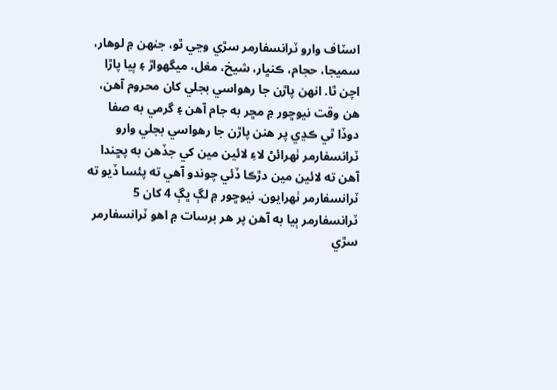اسٽاف وارو ٽرانسفارمر سڙي وڃي ٿو، جنهن ۾ لوهار، سميجا، حجام، ڪنڀار، شيخ، مغل، ميگهواڙ ۽ ٻيا پاڙا اچن ٿا. انهن پاڙن جا رهواسي بجلي کان محروم آهن، هن وقت نيوڇور ۾ مڇر به جام آهن ۽ گرمي به صفا دوڏا ٿي ڪڍي پر هنن پاڙن جا رهواسي بجلي وارو ٽرانسفارمر ٺهرائڻ لاءِ لائين مين کي جڏهن به پڇندا آهن ته لائين مين دڙڪا ڏئي چوندو آهي ته پئسا ڏيو ته ٽرانسفارمر ٺهرايون. نيوڇور ۾ لڳ ڀڳ 4 کان 5 ٽرانسفارمر ٻيا به آهن پر هر برسات ۾ اهو ٽرانسفارمر سڙي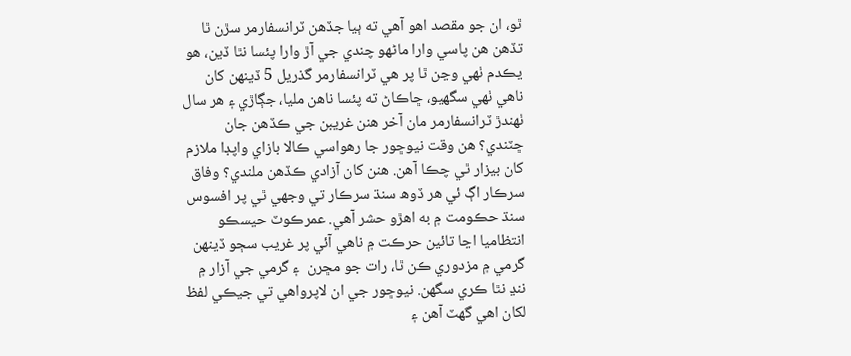ٿو، ان جو مقصد اهو آهي ته ٻيا جڏهن ٽرانسفارمر سڙن ٿا تڏهن هن پاسي وارا ماڻهو چندي جي آڙ وارا پئسا نٿا ڏين، هو يڪدم ٺهي وڃن ٿا پر هي ٽرانسفارمر گذريل 5 ڏينهن کان ناهي ٺهي سگهيو، ڇاڪاڻ ته پئسا ناهن مليا، جڳاڙي ۽ هر سال ٺهندڙ ٽرانسفارمر مان آخر هنن غريبن جي ڪڏهن جان ڇٽندي؟ هن وقت نيوڇور جا رهواسي ڪالا بازاي واپڊا ملازم کان بيزار ٿي چڪا آهن. هنن کان آزادي ڪڏهن ملندي؟ وفاق سرڪار اڳ ئي هر ڏوھ سنڌ سرڪار تي وجھي ٿي پر افسوس سنڌ حڪومت ۾ به اهڙو حشر آهي. عمرڪوٽ حيسڪو انتظاميا اڃا تائين حرڪت ۾ ناهي آئي پر غريب سڄو ڏينهن گرمي ۾ مزدوري ڪن ٿا، رات جو مڇرن  ۽ گرمي جي آزار ۾ ننڍ نٿا ڪري سگهن. نيوڇور جي ان لاپرواهي تي جيڪي لفظ لکان اهي گهٽ آهن ۽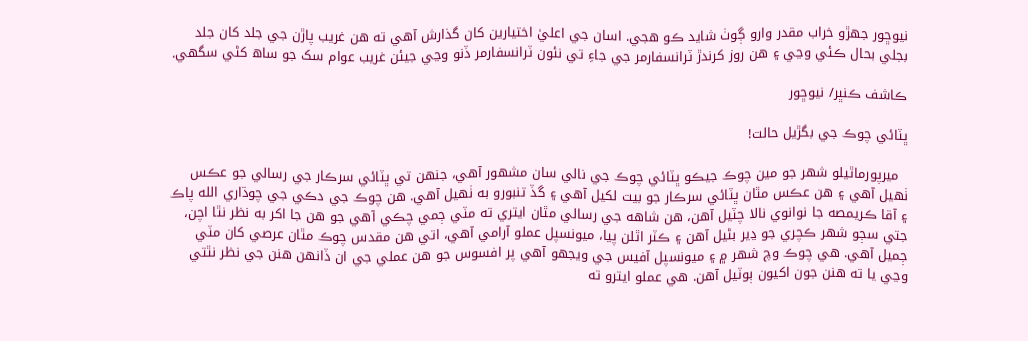نيوڇور جهڙو خراب مقدر وارو ڳوٺ شايد ڪو هجي. اسان جي اعليٰ اختيارين کان گذارش آهي ته هن غريب پاڙن جي جلد کان جلد بجلي بحال ڪئي وڃي ۽ هن روز کرندڙ ٽرانسفارمر جي جاءِ تي نئون ٽرانسفارمر ڏنو وڃي جيئن غريب عوام سک جو ساھ کڻي سگهي.

ڪاشف ڪنڀر/ نيوڇور

ڀٽائي چوڪ جي بگڙيل حالت!

  ميرپورماٿيلو شهر جو مين چوڪ جيڪو ڀٽائي چوڪ جي نالي سان مشهور آهي، جنهن تي ڀٽائي سرڪار جي رسالي جو عڪس ٺهيل آهي ۽ هن عڪس مٿان ڀٽائي سرڪار جو بيت لکيل آهي ۽ گڏ تنبورو به ٺهيل آهي. هن چوڪ جي دڪي جي چوڌاري الله پاڪ ۽ آقا ڪريمصه جا نوانوي نالا چٽيل آهن، هن شاهه جي رسالي مٿان ايتري ته مٽي ڄمي چڪي آهي جو هن جا اکر به نظر نٿا اچن، جتي سڄو شهر ڪچري جو ڍير بڻيل آهن ۽ ڪٽر اٿلن پيا، ميونسپل عملو آرامي آهي، اتي هن مقدس چوڪ مٿان عرصي کان مٽي ڄميل آهي. هي چوڪ وچ شهر ۾ ۽ ميونسپل آفيس جي ويجهو آهي پر افسوس جو هن عملي جي ان ڏانهن هنن جي نظر نٿتي وڃي يا ته هنن جون اکيون ٻوٽيل آهن. هي عملو ايترو ته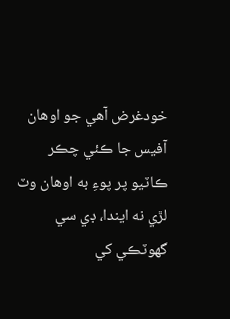خودغرض آهي جو اوهان آفيس جا ڪئي چڪر ڪاٽيو پر پوءِ به اوهان وٽ لڙي نه ايندا، ڊي سي گهوٽڪي کي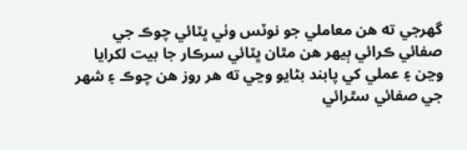گهرجي ته هن معاملي جو نوٽس وٺي ڀٽائي چوڪ جي صفائي ڪرائي ٻيهر هن مٿان ڀٽائي سرڪار جا بيت لکرايا وڃن ۽ عملي کي پابند بڻايو وڃي ته هر روز هن چوڪ ۽ شهر جي صفائي سٿرائي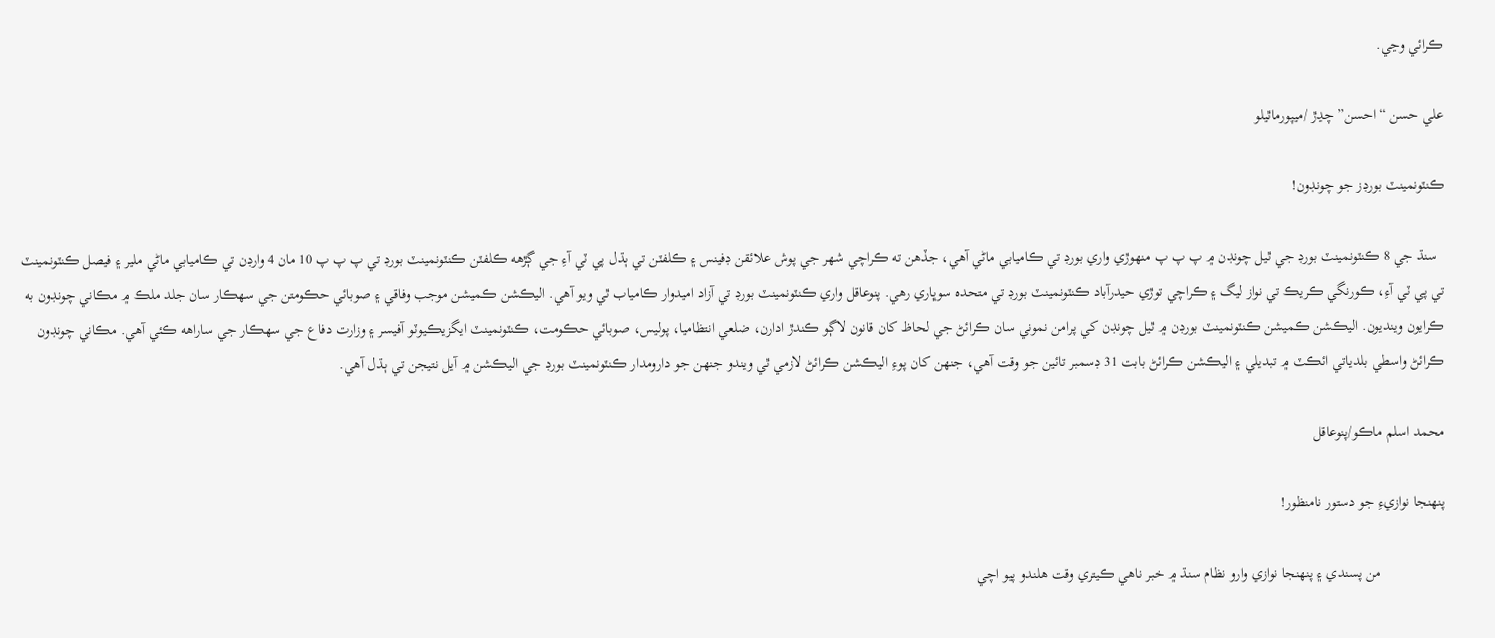ڪرائي وڃي.

علي حسن “احسن” چڍڙ /ميپورماٿيلو

ڪنٽونمينٽ بورڊز جو چونڊون!

  سنڌ جي 8 ڪنٽونمينٽ بورڊ جي ٿيل چونڊن ۾ پ پ پ منهوڙي واري بورڊ تي ڪاميابي ماڻي آهي، جڏهن ته ڪراچي شهر جي پوش علائقن ڊفينس ۽ ڪلفٽن تي ٻڌل پي ٽي آءِ جي ڳڙهه ڪلفٽن ڪنٽونمينٽ بورڊ تي پ پ پ 10 مان 4 وارڊن تي ڪاميابي ماڻي ملير ۽ فيصل ڪنٽونمينٽ تي پي ٽي آءِ، ڪورنگي ڪريڪ تي نواز ليگ ۽ ڪراچي توڙي حيدرآباد ڪنٽونمينٽ بورڊ تي متحده سوڀاري رهي. پنوعاقل واري ڪنٽونمينٽ بورڊ تي آزاد اميدوار ڪامياب ٿي ويو آهي. اليڪشن ڪميشن موجب وفاقي ۽ صوبائي حڪومتن جي سهڪار سان جلد ملڪ ۾ مڪاني چونڊون به ڪرايون وينديون. اليڪشن ڪميشن ڪنٽونمينٽ بورڊن ۾ ٿيل چونڊن کي پرامن نموني سان ڪرائڻ جي لحاظ کان قانون لاڳو ڪندڙ ادارن، ضلعي انتظاميا، پوليس، صوبائي حڪومت، ڪنٽونمينٽ ايگزيڪيوٽو آفيسر ۽ وزارت دفاع جي سهڪار جي ساراهه ڪئي آهي. مڪاني چونڊون ڪرائڻ واسطي بلدياتي ائڪٽ ۾ تبديلي ۽ اليڪشن ڪرائڻ بابت 31 ڊسمبر تائين جو وقت آهي، جنهن کان پوءِ اليڪشن ڪرائڻ لازمي ٿي ويندو جنهن جو دارومدار ڪنٽونمينٽ بورڊ جي اليڪشن ۾ آيل نتيجن تي ٻڌل آهي.

محمد اسلم ماڪو/پنوعاقل

پنھنجا نوازيءِ جو دستور نامنظور!

                 من پسندي ۽ پنهنجا نوازي وارو نظام سنڌ ۾ خبر ناهي ڪيتري وقت هلندو پيو اچي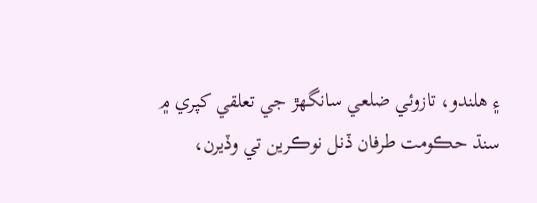۽ هلندو، تازوئي ضلعي سانگھڙ جي تعلقي کپري ۾ سنڌ حڪومت طرفان ڏنل نوڪرين تي وڏيرن،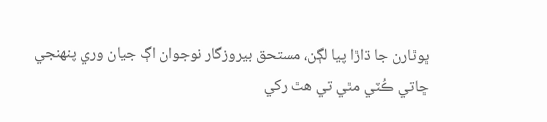ڀوٿارن جا ڌاڙا پيا لڳن، مستحق بيروزگار نوجوان اڳ جيان وري پنھنجي ڇاتي ڪُٽي مٿي تي هٿ رکي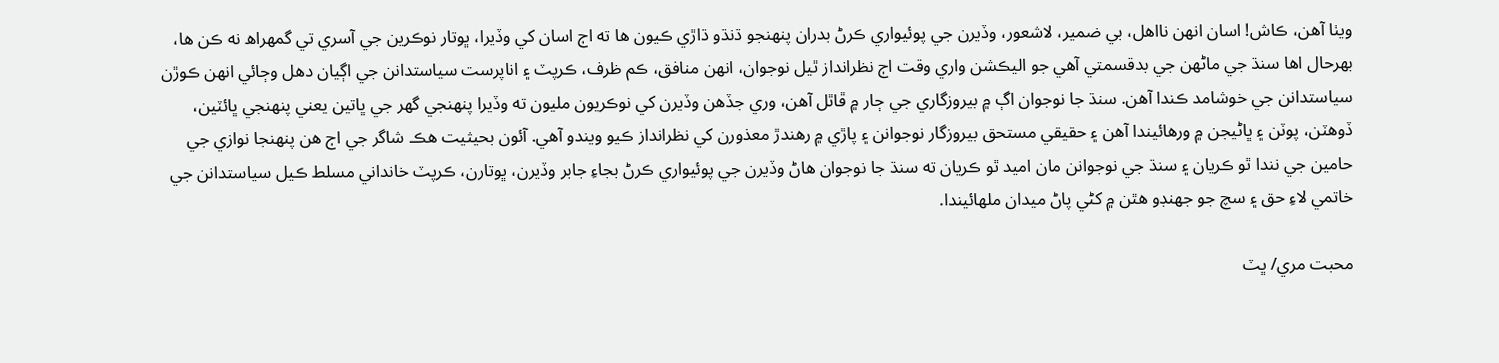ويٺا آھن، ڪاش! اسان انھن نااهل، بي ضمير، لاشعور، وڏيرن جي پوئيواري ڪرڻ بدران پنھنجو ڌنڌو ڌاڙي ڪيون ها ته اڄ اسان کي وڏيرا، ڀوتار نوڪرين جي آسري تي گمھراھ نه ڪن ها، بھرحال اها سنڌ جي ماڻھن جي بدقسمتي آھي جو اليڪشن واري وقت اڄ نظرانداز ٿيل نوجوان، انھن منافق، ڪم ظرف، ڪرپٽ ۽ اناپرست سياستدانن جي اڳيان دھل وڄائي انھن ڪوڙن سياستدانن جي خوشامد ڪندا آھن. سنڌ جا نوجوان اڳ ۾ بيروزگاري جي ڄار ۾ ڦاٿل آھن، وري جڏهن وڏيرن کي نوڪريون مليون ته وڏيرا پنھنجي گھر جي ڀاتين يعني پنھنجي ڀائٽين، ڏوهٽن، پوٽن ۽ ڀاڻيجن ۾ ورهائيندا آهن ۽ حقيقي مستحق بيروزگار نوجوانن ۽ پاڙي ۾ رهندڙ معذورن کي نظرانداز ڪيو ويندو آھي. آئون بحيثيت هڪ شاگر جي اڄ هن پنهنجا نوازي جي حامين جي نندا ٿو ڪريان ۽ سنڌ جي نوجوانن مان اميد ٿو ڪريان ته سنڌ جا نوجوان هاڻ وڏيرن جي پوئيواري ڪرڻ بجاءِ جابر وڏيرن، ڀوتارن، ڪرپٽ خانداني مسلط ڪيل سياستدانن جي خاتمي لاءِ حق ۽ سچ جو جھنڊو ھٿن ۾ کڻي پاڻ ميدان ملھائيندا.

محبت مري/ ڀٽ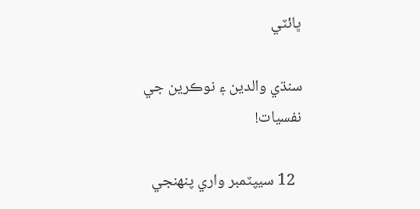ڀائٽي

سنڌي والدين ۽ نوڪرين جي نفسيات!

  12 سيپٽمبر واري پنهنجي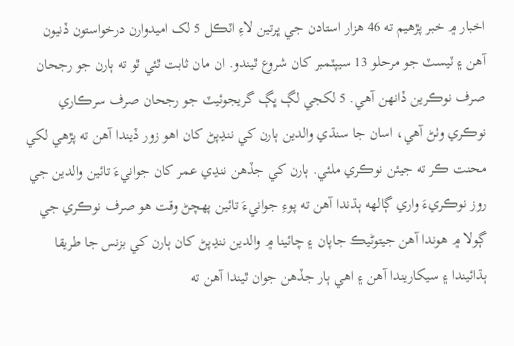اخبار ۾ خبر پڙهيم ته 46 هزار استادن جي ڀرتين لاءِ اٽڪل 5 لک اميدوارن درخواستون ڏنيون آهن ۽ ٽيسٽ جو مرحلو 13 سيپٽمبر کان شروع ٿيندو. ان مان ثابت ٿئي ٿو ته ٻارن جو رجحان صرف نوڪرين ڏانهن آهي. 5 لکجي لڳ ڀڳ گريجوئيٽ جو رجحان صرف سرڪاري نوڪري وٺڻ آهي، اسان جا سنڌي والدين ٻارن کي ننڍپڻ کان اهو زور ڏيندا آهن ته پڙهي لکي محنت ڪر ته جيئن نوڪري ملئي. ٻارن کي جڏهن ننڍي عمر کان جوانيءَ تائين والدين جي روز نوڪريءَ واري ڳالهه ٻڌندا آهن ته پوءِ جوانيءَ تائين پهچڻ وقت هو صرف نوڪري جي ڳولا ۾ هوندا آهن جيتوڻيڪ جاپان ۽ چائينا ۾ والدين ننڍپڻ کان ٻارن کي بزنس جا طريقا ٻڌائيندا ۽ سيکاريندا آهن ۽ اهي ٻار جڏهن جوان ٿيندا آهن ته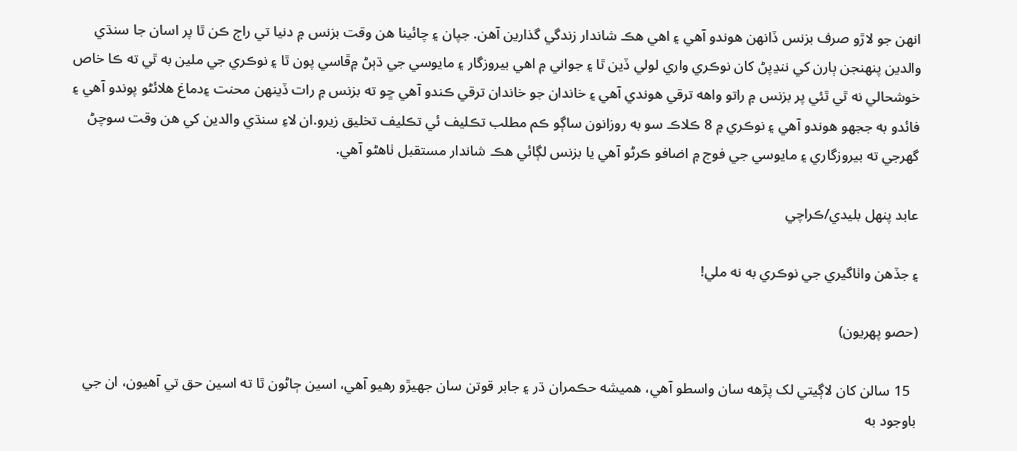انهن جو لاڙو صرف بزنس ڏانهن هوندو آهي ۽ اهي هڪ شاندار زندگي گذارين آهن. جپان ۽ چائينا هن وقت بزنس ۾ دنيا تي راڄ ڪن ٿا پر اسان جا سنڌي والدين پنهنجن ٻارن کي ننڍپڻ کان نوڪري واري لولي ڏين ٿا ۽ جواني ۾ اهي بيروزگار ۽ مايوسي جي ڌٻڻ ۾ڦاسي پون ٿا ۽ نوڪري جي ملين به ٿي ته ڪا خاص خوشحالي نه ٿي ٿئي پر بزنس ۾ راتو واهه ترقي هوندي آهي ۽ خاندان جو خاندان ترقي ڪندو آهي ڇو ته بزنس ۾ رات ڏينهن محنت ۽دماغ هلائڻو پوندو آهي ۽ فائدو به ججھو هوندو آهي ۽ نوڪري ۾ 8 ڪلاڪ سو به روزانون ساڳو ڪم مطلب تڪليف ئي تڪليف تخليق زيرو.ان لاءِ سنڌي والدين کي هن وقت سوچڻ گھرجي ته بيروزگاري ۽ مايوسي جي فوج ۾ اضافو ڪرڻو آهي يا بزنس لڳائي هڪ شاندار مستقبل ٺاهڻو آهي.

عابد پنهل بليدي/ڪراچي

۽ جڏھن واٺاگيري جي نوڪري به نه ملي!

(حصو پهريون)

  15 سالن کان لاڳيتي لک پڙهه سان واسطو آھي، ھميشه حڪمران ڌر ۽ جابر قوتن سان جھيڙو رھيو آهي، اسين ڄاڻون ٿا ته اسين حق تي آھيون، ان جي باوجود به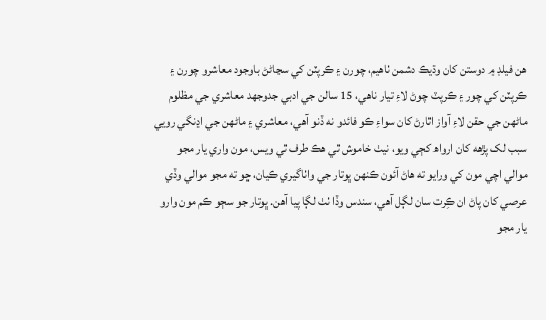ھن فيلڊ ۾ دوستن کان وڌيڪ دشمن ٺاھيم، چورن ۽ ڪرپٽن کي سڃاڻڻ باوجود معاشرو چورن ۽ ڪرپٽن کي چور ۽ ڪرپٽ چوڻ لاءِ تيار ناھي، 15 سالن جي ادبي جدوجھد معاشري جي مظلوم ماڻھن جي حقن لاءِ آواز اٿارڻ کان سواءِ ڪو فائدو نه ڏنو آھي، معاشري ۽ ماڻھن جي اڍنگي رويي سبب لک پڙهه کان ارواھ کڄي ويو، نيٺ خاموش ٿي هڪ طرف ٿي ويس، مون واري يار مجو موالي اچي مون کي ورايو ته ھاڻ آئون ڪنھن ڀوتار جي واٺاگيري ڪيان، ڇو ته مجو موالي وڏي عرصي کان پاڻ ان ڪِرت سان لڳل آھي، سندس وڏا ٺٺ لڳا پيا آھن. ڀوتار جو سڄو ڪم مون وارو يار مجو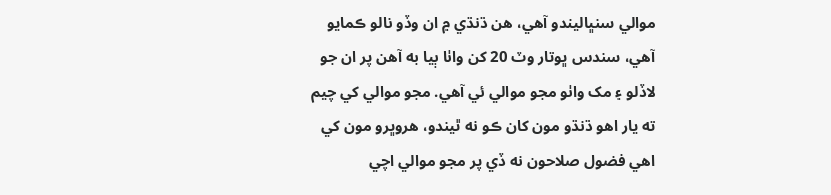موالي سنڀاليندو آهي، ھن ڌنڌي ۾ ان وڏو نالو ڪمايو آهي، سندس ڀوتار وٽ 20 کن واٺا ٻيا به آھن پر ان جو لاڏلو ۽ مک واٺو مجو موالي ئي آھي. مجو موالي کي چيم ته يار اھو ڌنڌو مون کان ڪو نه ٿيندو، ھروڀرو مون کي اھي فضول صلاحون نه ڏي پر مجو موالي اچي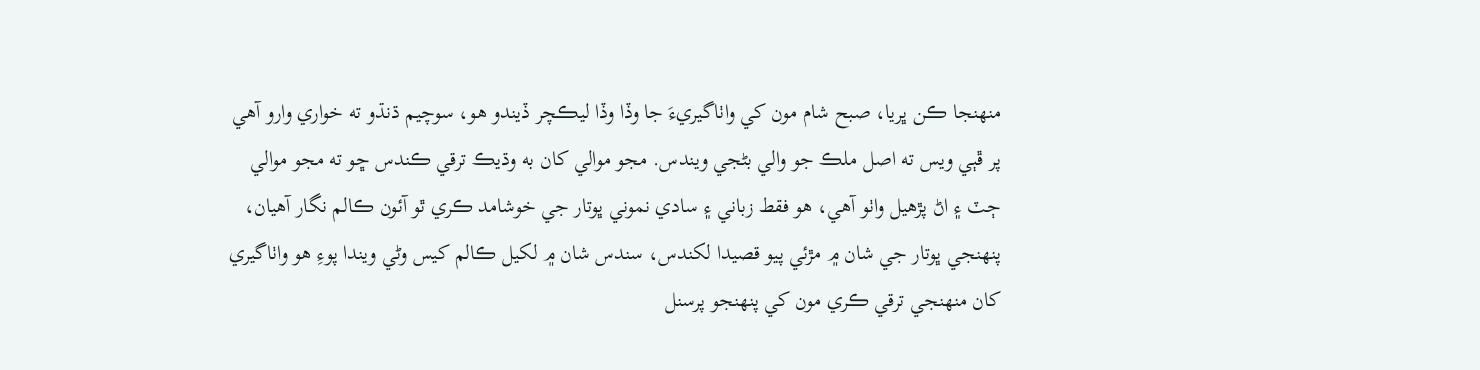منھنجا ڪن ڀريا، صبح شام مون کي واٺاگيريءَ جا وڏا وڏا ليڪچر ڏيندو ھو، سوچيم ڌنڌو ته خواري وارو آھي پر ڦٻي ويس ته اصل ملڪ جو والي بڻجي ويندس. مجو موالي کان به وڌيڪ ترقي ڪندس ڇو ته مجو موالي ڄٽ ۽ اڻ پڙھيل واٺو آھي، ھو فقط زباني ۽ سادي نموني ڀوتار جي خوشامد ڪري ٿو آئون ڪالم نگار آھيان، پنھنجي ڀوتار جي شان ۾ مڙئي پيو قصيدا لکندس، سندس شان ۾ لکيل ڪالم کيس وڻي ويندا پوءِ ھو واٺاگيري کان منھنجي ترقي ڪري مون کي پنھنجو پرسنل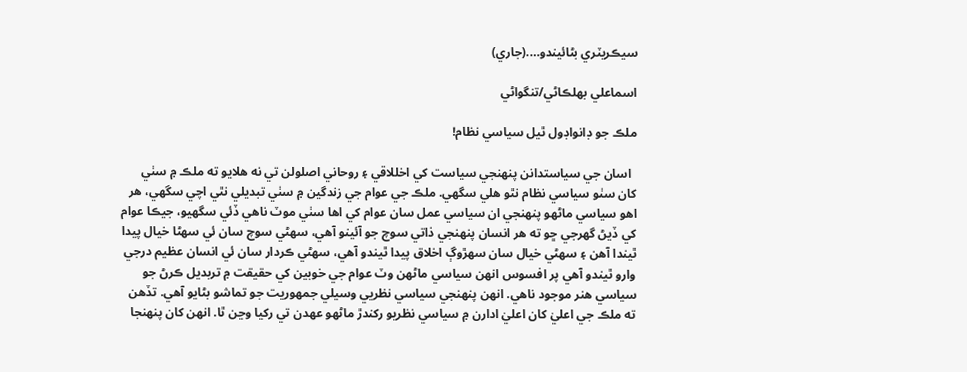سيڪريٽري بڻائيندو….(جاري)

اسماعلي بهلڪاڻي/تنگواڻي

ملڪ جو ڊانواڊول ٿيل سياسي نظام!

  اسان جي سياستدانن پنهنجي سياست کي اخللاقي ۽ روحاني اصلولن تي نه هلايو ته ملڪ ۾ سٺي کان سٺو سياسي نظام نٿو هلي سگھي. ملڪ جي عوام جي زندگين ۾ سٺي تبديلي نٿي اچي سگھي، هر اهو سياسي ماڻهو پنهنجي ان سياسي عمل سان عوام کي اها سٺي موٽ ناهي ڏئي سگھيو، جيڪا عوام کي ڏيڻ گھرجي ڇو ته هر انسان پنهنجي ذاتي سوچ جو آئينو آهي، سهڻي سوچ سان ئي سهڻا خيال پيدا ٿيندا آهن ۽ سهڻي خيال سان سهڙوڳ اخلاق پيدا ٿيندو آهي، سهڻي ڪردار سان ئي انسان عظيم درجي وارو ٿيندو آهي پر افسوس انهن سياسي ماڻهن وٽ عوام جي خوبين کي حقيقت ۾ تربديل ڪرڻ جو سياسي هنر موجود ناهي. انهن پنهنجي سياسي نظريي وسيلي جمهوريت جو تماشو بڻايو آهي. تڏهن ته ملڪ جي اعليٰ کان اعليٰ ادارن ۾ سياسي نظريو رکندڙ ماڻهو عهدن تي رکيا وڃن ٿا. انهن کان پنهنجا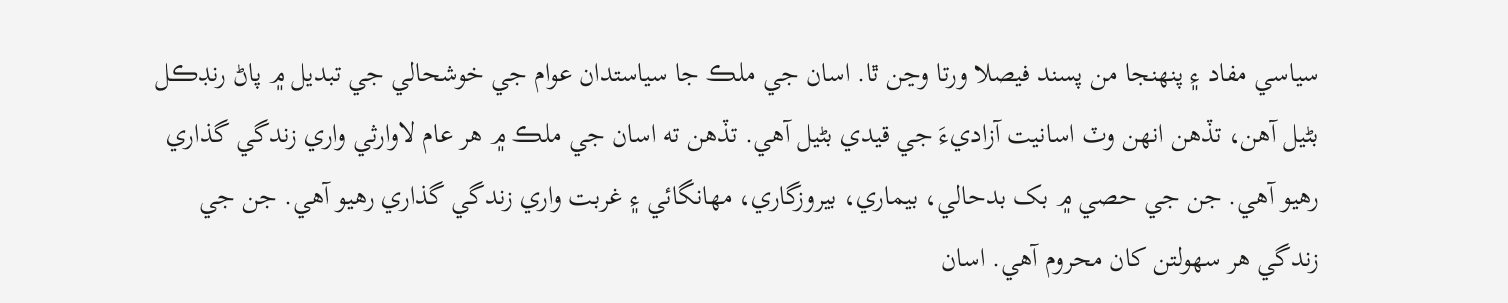سياسي مفاد ۽ پنهنجا من پسند فيصلا ورتا وڃن ٿا. اسان جي ملڪ جا سياستدان عوام جي خوشحالي جي تبديل ۾ پاڻ رنڊڪل بڻيل آهن، تڏهن انهن وٽ اسانيت آزاديءَ جي قيدي بڻيل آهي. تڏهن ته اسان جي ملڪ ۾ هر عام لاوارثي واري زندگي گذاري رهيو آهي. جن جي حصي ۾ بک بدحالي، بيماري، بيروزگاري، مهانگائي ۽ غربت واري زندگي گذاري رهيو آهي. جن جي زندگي هر سهولتن کان محروم آهي. اسان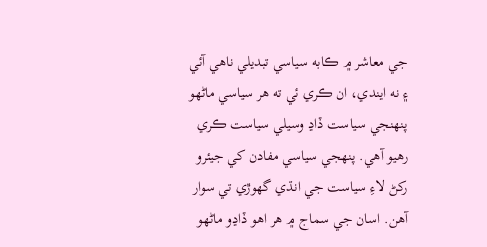جي معاشر ۾ ڪابه سياسي تبديلي ناهي آئي ۽ نه ايندي، ان ڪري ئي ته هر سياسي ماڻهو پنهنجي سياست ڏاڍ وسيلي سياست ڪري رهيو آهي. پنهجي سياسي مفادن کي جيئرو رکڻ لاءِ سياست جي انڌي گھوڙي تي سوار آهن. اسان جي سماج ۾ هر اهو ڏاڍو ماڻهو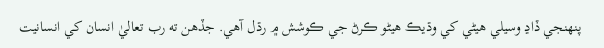پنهنجي ڏاڍ وسيلي هيڻي کي وڌيڪ هيڻو ڪرڻ جي ڪوشش ۾ رڌل آهي. جڏهن ته رب تعاليٰ انسان کي انسانيت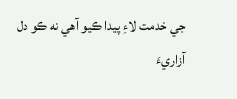جي خدمت لاءِ پيدا ڪيو آهي نه ڪو دل آزاريءَ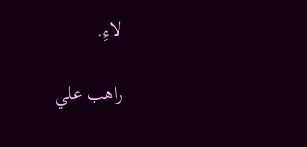لاءِ.

راهب علي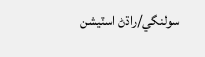سولنگي/راڌڻ اسٽيشن